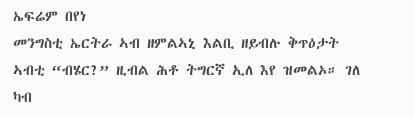ኤፍሬም በየነ
መንግስቲ ኤርትራ ኣብ ዘምልኣኒ እልቢ ዘይብሉ ቅጥዕታት ኣብቲ “ብሄር?” ዚብል ሕቶ ትግርኛ ኢለ እየ ዝመልኦ። ገለ ካብ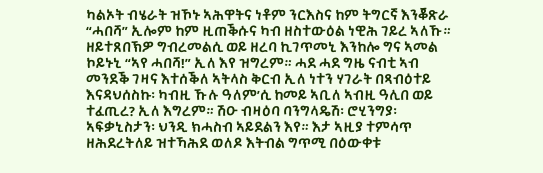ካልኦት ብሄራት ዝኾኑ ኣሕዋትና ነቶም ንርእስና ከም ትግርኛ እንቖጽራ “ሓበሻ” ኢሎም ከም ዚጠቕሱና ካብ ዘስተውዕል ነዊሕ ገይረ ኣለኹ።
ዘይተጸበኽዎ ግብረመልሲ ወይ ዘረባ ኪገጥመኒ እንከሎ ግና ኣመል ኮይኑኒ “ኣየ ሓበሻ!” ኢለ እየ ዝግረም። ሓደ ሓደ ግዜ ናብቲ ኣብ መንደቕ ገዛና እተሰቕለ ኣትላስ ቅርብ ኢለ ነተን ሃገራት በጻብዕተይ እናዳህሰስኩ፡ ካብዚ ኹሉ ዓለም’ሲ ከመይ ኣቢለ ኣብዚ ዓሊበ ወይ ተፈጢረ? ኢለ እግረም። ሽዑ ብዛዕባ ባንግላዴሽ፡ ሮሂንግያ፡ ኣፍቃኒስታን፡ ህንዲ ክሓስብ ኣይደልን እየ። እታ ኣዚያ ተምሳጥ ዘሕደረትለይ ዝተኻሕደ ወለዶ እትብል ግጥሚ በዕውቀቱ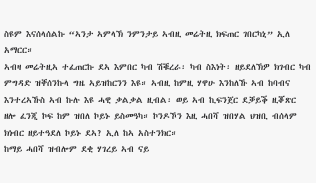ስዩም እናሰላሰልኩ “ኣንታ ኣምላኽ ንምንታይ ኣብዚ መሬትዚ ክፍጠር ገበርካኒ” ኢለ አማርር።
ኣብዛ መሬትዚኣ ተፈጠርኩ ደኣ እምበር ካብ ሽቑረራ፡ ካብ ስእነት፡ ዘይደለኽዎ ክገብር ካብ ምግዳድ ዝቐሰንኩላ ግዜ ኣይዝከርንን እዩ። ኣብዚ ከምዚ ሃዋሁ እንከለኹ ኣብ ከባብና እንተረኣኹስ ኣብ ኩሉ እዩ ሓዊ ቃልቃል ዚብል፡ ወይ ኣብ ኪፍንጀር ደቓይቕ ዚቖጽር ዘሎ ፈንጂ ኮፍ ከም ዝበለ ኮይኑ ይስመዓካ። ኮንዶኾን እዚ ሓበሻ ዝበሃል ህዝቢ ብሰላም ክነብር ዘይተዓደለ ኮይኑ ደኣ? ኢለ ከኣ አስተንክር።
ከማይ ሓበሻ ዝብሎም ደቂ ሃገረይ ኣብ ናይ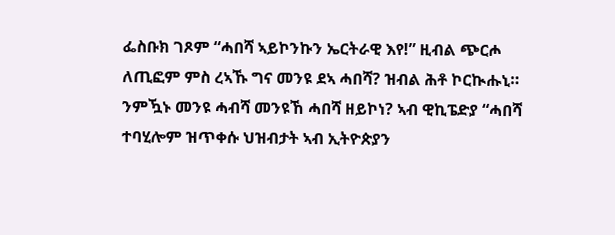ፌስቡክ ገጾም “ሓበሻ ኣይኮንኩን ኤርትራዊ እየ!” ዚብል ጭርሖ ለጢፎም ምስ ረኣኹ ግና መንዩ ደኣ ሓበሻ? ዝብል ሕቶ ኮርኲሑኒ።
ንምዃኑ መንዩ ሓብሻ መንዩኸ ሓበሻ ዘይኮነ? ኣብ ዊኪፔድያ “ሓበሻ ተባሂሎም ዝጥቀሱ ህዝብታት ኣብ ኢትዮጵያን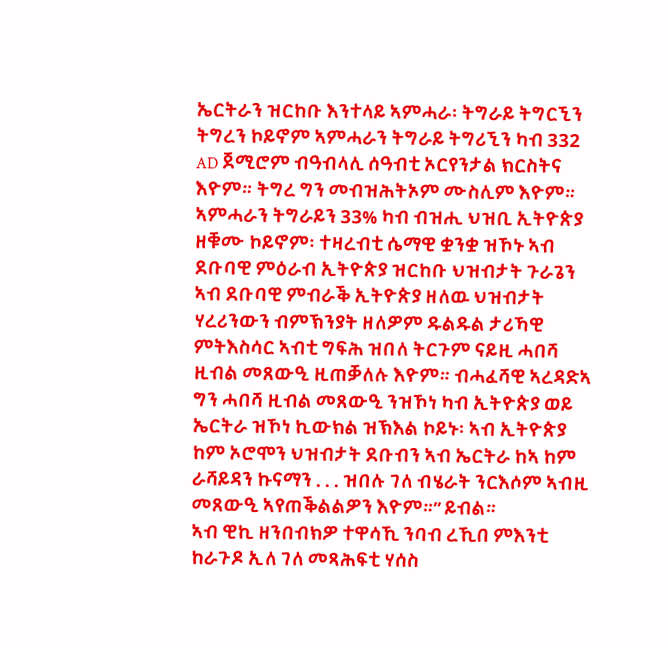ኤርትራን ዝርከቡ እንተላይ ኣምሓራ፡ ትግራይ ትግርኚን ትግረን ኮይኖም ኣምሓራን ትግራይ ትግሪኚን ካብ 332 AD ጀሚሮም ብዓብላሊ ሰዓብቲ ኦርየንታል ክርስትና እዮም። ትግረ ግን መብዝሕትኦም ሙስሊም እዮም። ኣምሓራን ትግራይን 33% ካብ ብዝሒ ህዝቢ ኢትዮጵያ ዘቑሙ ኮይኖም፡ ተዛረብቲ ሴማዊ ቋንቋ ዝኾኑ ኣብ ደቡባዊ ምዕራብ ኢትዮጵያ ዝርከቡ ህዝብታት ጉራጌን ኣብ ደቡባዊ ምብራቕ ኢትዮጵያ ዘለዉ ህዝብታት ሃረሪንውን ብምኽንያት ዘለዎም ዱልዱል ታሪኻዊ ምትእስሳር ኣብቲ ግፍሕ ዝበለ ትርጉም ናይዚ ሓበሻ ዚብል መጸውዒ ዚጠቓለሉ እዮም። ብሓፈሻዊ ኣረዳድኣ ግን ሓበሻ ዚብል መጸውዒ ንዝኾነ ካብ ኢትዮጵያ ወይ ኤርትራ ዝኾነ ኪውክል ዝኽእል ኮይኑ፡ ኣብ ኢትዮጵያ ከም ኦሮሞን ህዝብታት ደቡብን ኣብ ኤርትራ ከኣ ከም ራሻይዳን ኩናማን . . . ዝበሉ ገለ ብሄራት ንርእሶም ኣብዚ መጸውዒ ኣየጠቕልልዎን እዮም።” ይብል።
ኣብ ዊኪ ዘንበብክዎ ተዋሳኺ ንባብ ረኺበ ምእንቲ ከራጉዶ ኢለ ገለ መጻሕፍቲ ሃሰስ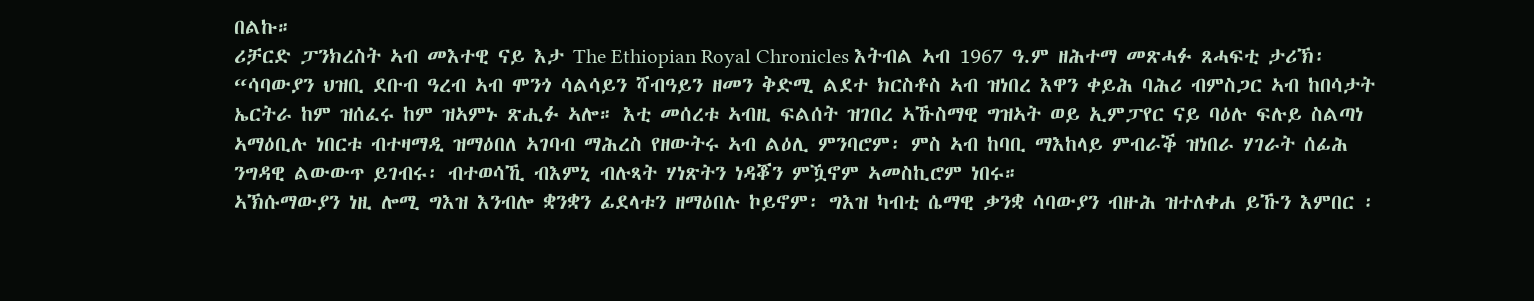በልኩ።
ሪቻርድ ፓንክረስት ኣብ መእተዊ ናይ እታ The Ethiopian Royal Chronicles እትብል ኣብ 1967 ዓ.ም ዘሕተማ መጽሓፉ ጸሓፍቲ ታሪኽ፡ “ሳባውያን ህዝቢ ደቡብ ዓረብ ኣብ ሞንጎ ሳልሳይን ሻብዓይን ዘመን ቅድሚ ልደተ ክርስቶስ ኣብ ዝነበረ እዋን ቀይሕ ባሕሪ ብምስጋር ኣብ ከበሳታት ኤርትራ ከም ዝሰፈሩ ከም ዝኣምኑ ጽሒፉ ኣሎ። እቲ መሰረቱ ኣብዚ ፍልሰት ዝገበረ ኣኹስማዊ ግዝኣት ወይ ኢምፓየር ናይ ባዕሉ ፍሉይ ስልጣነ ኣማዕቢሉ ነበርቱ ብተዛማዲ ዝማዕበለ ኣገባብ ማሕረስ የዘውትሩ ኣብ ልዕሊ ምንባሮም፡ ምስ ኣብ ከባቢ ማእከላይ ምብራቕ ዝነበራ ሃገራት ሰፊሕ ንግዳዊ ልውውጥ ይገብሩ፡ ብተወሳኺ ብእምኒ ብሉጻት ሃነጽትን ነዳቖን ምዃኖም ኣመስኪሮም ነበሩ።
ኣኽሱማውያን ነዚ ሎሚ ግእዝ እንብሎ ቋንቋን ፊደላቱን ዘማዕበሉ ኮይኖም፡ ግእዝ ካብቲ ሴማዊ ቃንቋ ሳባውያን ብዙሕ ዝተለቀሐ ይኹን እምበር ፡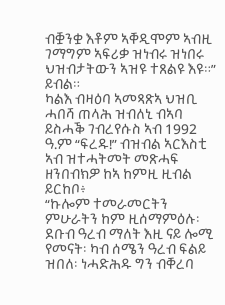ብቛንቋ እቶም ኣቐዲሞም ኣብዚ ገማግም ኣፍሪቃ ዝነብሩ ዝነበሩ ህዝብታትውን ኣዝዩ ተጸልዩ እዩ።” ይብል።
ካልእ ብዛዕባ ኣመጻጽኣ ህዝቢ ሓበሻ ጠላሕ ዝብለኒ ብኣባ ይስሓቕ ገብረየሱስ ኣብ 1992 ዓ.ም “ፍረዱ!” ብዝብል ኣርእስቲ ኣብ ዝተሓትመት መጽሓፍ ዘንበብክዎ ከኣ ከምዚ ዚብል ይርከቦ፥
“ኩሎም ተመራመርትን ምሁራትን ከም ዚሰማምዕሉ፡ ደቡብ ዓረብ ማለት እዚ ናይ ሎሚ የመናት፡ ካብ ሰሜን ዓረብ ፍልይ ዝበለ፡ ነሓድሕዱ ግን ብቐረባ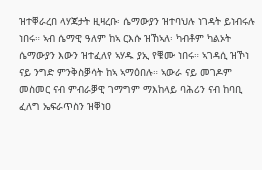ዝተቐራረበ ላሃጃታት ዚዛረቡ፡ ሴማውያን ዝተባህሉ ነገዳት ይነብሩሉ ነበሩ። ኣብ ሴማዊ ዓለም ከኣ ርእሱ ዝኸኣለ፡ ካብቶም ካልኦት ሴማውያን እውን ዝተፈለየ ኣሃዱ ያኢ የቑሙ ነበሩ። ኣገዳሲ ዝኾነ ናይ ንግድ ምንቅስቓሳት ከኣ ኣማዕበሉ። ኣውራ ናይ መገዶም መስመር ናብ ምብራቓዊ ገማግም ማእከላይ ባሕሪን ናብ ከባቢ ፈለግ ኤፍራጥስን ዝቐነዐ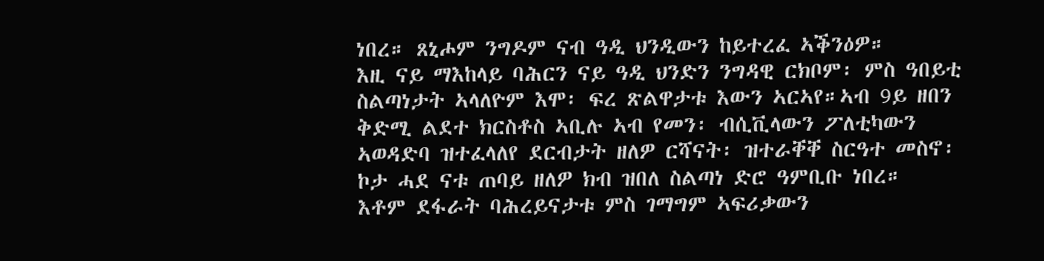ነበረ። ጸኒሖም ንግዶም ናብ ዓዲ ህንዲውን ከይተረፈ ኣቕንዕዎ።
እዚ ናይ ማእከላይ ባሕርን ናይ ዓዲ ህንድን ንግዳዊ ርክቦም፡ ምስ ዓበይቲ ስልጣነታት ኣላለዮም እሞ፡ ፍረ ጽልዋታቱ እውን ኣርኣየ።ኣብ 9ይ ዘበን ቅድሚ ልደተ ክርስቶስ ኣቢሉ ኣብ የመን፡ ብሲቪላውን ፖለቲካውን ኣወዳድባ ዝተፈላለየ ደርብታት ዘለዎ ርሻናት፡ ዝተራቐቐ ስርዓተ መስኖ፡ ኮታ ሓደ ናቱ ጠባይ ዘለዎ ክብ ዝበለ ስልጣነ ድሮ ዓምቢቡ ነበረ።
እቶም ደፋራት ባሕረይናታቱ ምስ ገማግም ኣፍሪቃውን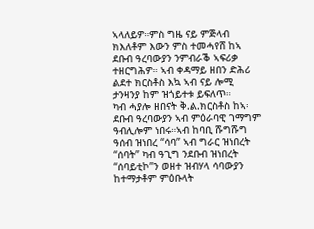ኣላለይዎ።ምስ ግዜ ናይ ምጅላብ ክእለቶም እውን ምስ ተመሓየሸ ከኣ ደቡብ ዓረባውያን ንምብራቕ ኣፍሪቃ ተዘርግሕዎ። ኣብ ቀዳማይ ዘበን ድሕሪ ልደተ ክርስቶስ እኳ ኣብ ናይ ሎሚ ታንዛንያ ከም ዝጎይተቱ ይፍለጥ።
ካብ ሓያሎ ዘበናት ቅ.ል.ክርስቶስ ከኣ፡ ደቡብ ዓረባውያን ኣብ ምዕራባዊ ገማግም ዓብሊሎም ነበሩ።ኣብ ከባቢ ሹግሹግ ዓሰብ ዝነበረ “ሳባ” ኣብ ግራር ዝነበረት “ሰባት” ካብ ዓጊግ ንደቡብ ዝነበረት “ሰባይቲኮ”ን ወዘተ ዝብሃላ ሳባውያን ከተማታቶም ምዕቡላት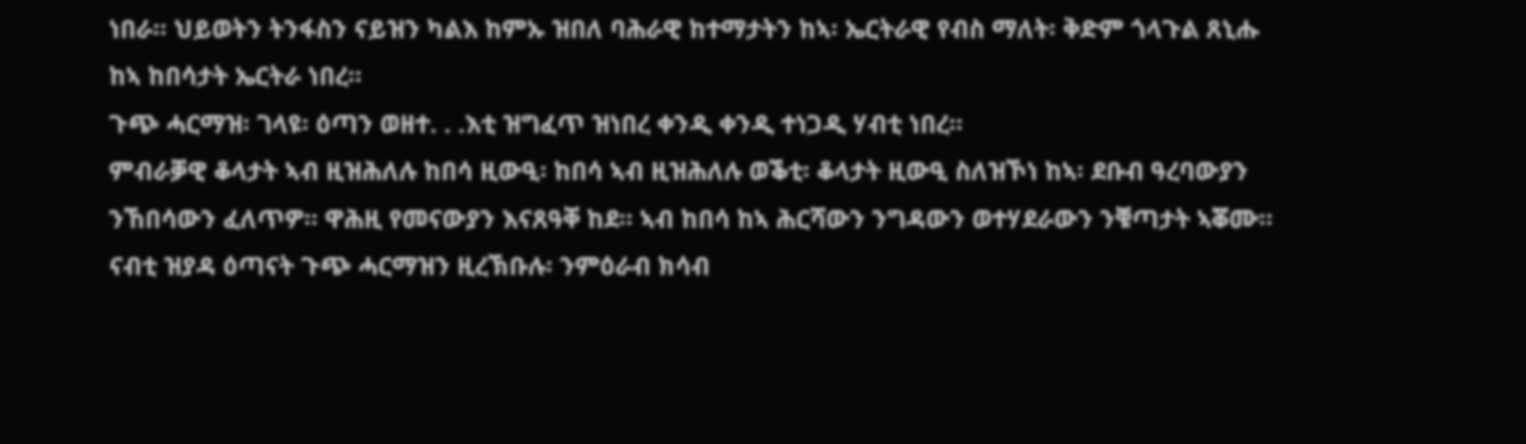ነበራ። ህይወትን ትንፋስን ናይዝን ካልእ ከምኡ ዝበለ ባሕራዊ ከተማታትን ከኣ፡ ኤርትራዊ የብስ ማለት፡ ቅድም ጎላጉል ጸኒሑ ከኣ ከበሳታት ኤርትራ ነበረ።
ጉጭ ሓርማዝ፡ ገላዩ፡ ዕጣን ወዘተ. . .እቲ ዝግፈጥ ዝነበረ ቀንዲ ቀንዲ ተነጋዲ ሃብቲ ነበረ።
ምብራቓዊ ቆላታት ኣብ ዚዝሕለሉ ከበሳ ዚውዒ፡ ከበሳ ኣብ ዚዝሕለሉ ወቕቲ፡ ቆላታት ዚውዒ ስለዝኾነ ከኣ፡ ደቡብ ዓረባውያን ንኸበሳውን ፈለጥዎ። ዋሕዚ የመናውያን እናጸዓቐ ከደ። ኣብ ከበሳ ከኣ ሕርሻውን ንግዳውን ወተሃደራውን ንቑጣታት ኣቖሙ። ናብቲ ዝያዳ ዕጣናት ጉጭ ሓርማዝን ዚረኽቡሉ፡ ንምዕራብ ክሳብ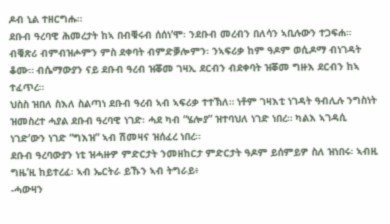ዶብ ኒል ተዘርግሑ።
ደቡብ ዓረባዊ ሕመረታት ከኣ በብቑሩብ ሰሰነ’ሞ፡ ንደቡብ መረብን በለሳን ኣቢሉውን ተጋፍሐ። ብቑጽሪ ብምብዝሖምን ምስ ደቀባት ብምድቓሎምን፡ ንኣፍሪቃ ከም ዓዶም ወሲዶማ ብነገዳት ቆሙ። ብሴማውያን ናይ ደቡብ ዓረብ ዝቖመ ገዛኢ ደርብን ብደቀባት ዝቖመ ግዙእ ደርብን ከኣ ተፈጥረ።
ህስስ ዝበለ ስእለ ስልጣነ ደቡብ ዓረብ ኣብ ኣፍሪቃ ተተኽለ። ነቶም ገዛእቲ ነገዳት ዓብሊሉ ንግስነት ዝመስረተ ሓያል ደቡብ ዓረባዊ ነገድ፡ ሓደ ካብ “ሄሎያ” ዝተባህለ ነገድ ነበረ። ካልእ ኣገዳሲ ነገድ’ውን ነገድ “ግእዝ” ኣብ ሽመዛና ዝሰፈረ ነበረ።
ደቡብ ዓረባውያን ነቲ ዝሓዙዎ ምድርታት ንመዘከርታ ምድርታት ዓዶም ይሰምይዎ ስለ ዝነበሩ፡ ኣብዚ ግዜ’ዚ ከይተረፈ፡ ኣብ ኤርትራ ይኹን ኣብ ትግራይ፥
-ሓውዛን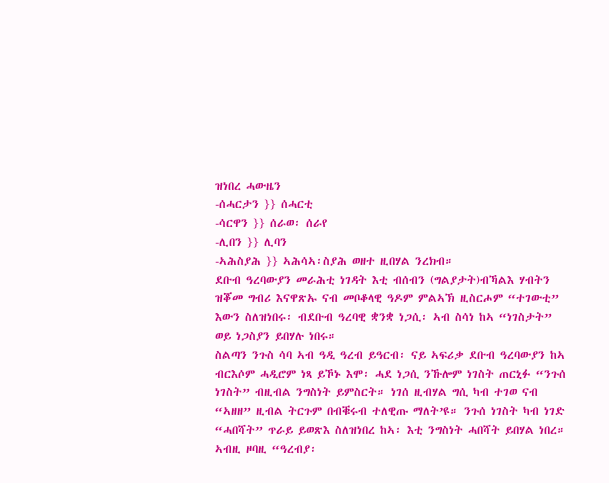ዝነበረ ሓውዜን
-ሰሓርታን }} ሰሓርቲ
-ሳርዋን }} ሰራወ፡ ሰራየ
-ሊበን }} ሊባን
-ኣሕስያሕ }} ኣሕሳኣ፡ስያሕ ወዘተ ዚበሃል ንረክብ።
ደቡብ ዓረባውያን መራሕቲ ነገዳት እቲ ብሰብን (ግልያታት)ብኻልእ ሃብትን ዝቖመ ግብሪ እናዋጽኡ ናብ መቦቆላዊ ዓዶም ምልኣኽ ዚስርሖም “ተገውቲ” እውን ስለዝነበሩ፡ ብደቡብ ዓረባዊ ቋንቋ ነጋሲ፡ ኣብ ስሳነ ከኣ “ነገስታት” ወይ ነጋስያን ይበሃሉ ነበሩ።
ስልጣን ንጉስ ሳባ ኣብ ዓዲ ዓረብ ይዓርብ፡ ናይ ኣፍሪቃ ደቡብ ዓረባውያን ከኣ ብርእሶም ሓዲሮም ነጻ ይኾኑ እሞ፡ ሓደ ነጋሲ ንኹሎም ነገስት ጠርኒፉ “ንጉሰ ነገስት” ብዚብል ንግስነት ይምስርት። ነገሰ ዚብሃል ግሲ ካብ ተገወ ናብ “ኣዘዘ” ዚብል ትርጉም በብቑሩብ ተለዊጡ ማለት’ዩ። ንጉሰ ነገስት ካብ ነገድ “ሓበሻት” ጥራይ ይወጽእ ስለዝነበረ ከኣ፡ እቲ ንግስነት ሓበሻት ይበሃል ነበረ። ኣብዚ ዞባዚ “ዓረብያ፡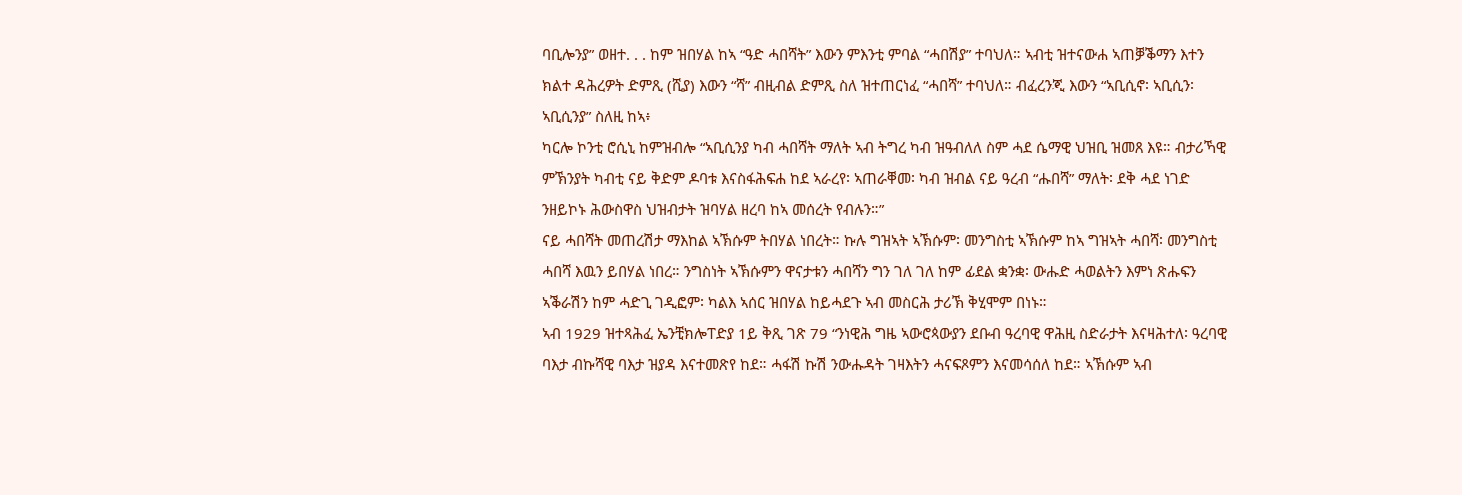ባቢሎንያ” ወዘተ. . . ከም ዝበሃል ከኣ “ዓድ ሓበሻት” እውን ምእንቲ ምባል “ሓበሽያ” ተባህለ። ኣብቲ ዝተናውሐ ኣጠቓቕማን እተን ክልተ ዳሕረዎት ድምጺ (ሺያ) እውን “ሻ” ብዚብል ድምጺ ስለ ዝተጠርነፈ “ሓበሻ” ተባህለ። ብፈረንጂ እውን “ኣቢሲኖ፡ ኣቢሲን፡ ኣቢሲንያ” ስለዚ ከኣ፥
ካርሎ ኮንቲ ሮሲኒ ከምዝብሎ “ኣቢሲንያ ካብ ሓበሻት ማለት ኣብ ትግረ ካብ ዝዓብለለ ስም ሓደ ሴማዊ ህዝቢ ዝመጸ እዩ። ብታሪኻዊ ምኽንያት ካብቲ ናይ ቅድም ዶባቱ እናስፋሕፍሐ ከደ ኣራረየ፡ ኣጠራቐመ፡ ካብ ዝብል ናይ ዓረብ “ሑበሻ” ማለት፡ ደቅ ሓደ ነገድ ንዘይኮኑ ሕውስዋስ ህዝብታት ዝባሃል ዘረባ ከኣ መሰረት የብሉን።”
ናይ ሓበሻት መጠረሽታ ማእከል ኣኽሱም ትበሃል ነበረት። ኩሉ ግዝኣት ኣኽሱም፡ መንግስቲ ኣኽሱም ከኣ ግዝኣት ሓበሻ፡ መንግስቲ ሓበሻ እዉን ይበሃል ነበረ። ንግስነት ኣኽሱምን ዋናታቱን ሓበሻን ግን ገለ ገለ ከም ፊደል ቋንቋ፡ ውሑድ ሓወልትን እምነ ጽሑፍን ኣቕራሽን ከም ሓድጊ ገዲፎም፡ ካልእ ኣሰር ዝበሃል ከይሓደጉ ኣብ መስርሕ ታሪኽ ቅሂሞም በነኑ።
ኣብ 1929 ዝተጻሕፈ ኤንቺክሎፐድያ 1ይ ቅጺ ገጽ 79 “ንነዊሕ ግዜ ኣውሮጳውያን ደቡብ ዓረባዊ ዋሕዚ ስድራታት እናዛሕተለ፡ ዓረባዊ ባእታ ብኩሻዊ ባእታ ዝያዳ እናተመጽየ ከደ። ሓፋሽ ኩሽ ንውሑዳት ገዛእትን ሓናፍጾምን እናመሳሰለ ከደ። ኣኽሱም ኣብ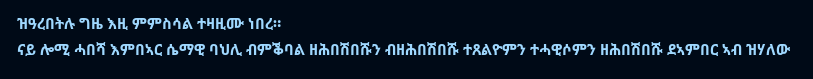ዝዓረበትሉ ግዜ እዚ ምምስሳል ተዛዚሙ ነበረ።
ናይ ሎሚ ሓበሻ እምበኣር ሴማዊ ባህሊ ብምቕባል ዘሕበሽበሹን ብዘሕበሽበሹ ተጸልዮምን ተሓዊሶምን ዘሕበሽበሹ ደኣምበር ኣብ ዝሃለው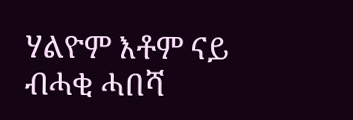ሃልዮም እቶም ናይ ብሓቂ ሓበሻ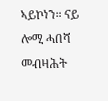ኣይኮነን። ናይ ሎሚ ሓበሻ መብዛሕት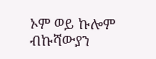ኦም ወይ ኩሎም ብኩሻውያን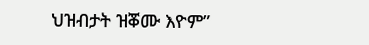ህዝብታት ዝቖሙ እዮም”